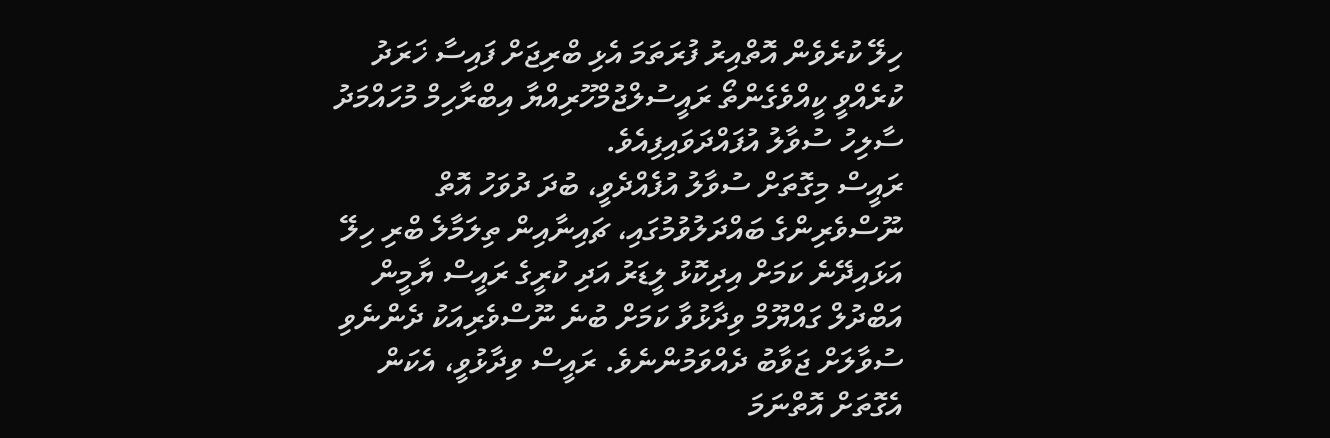ހިލޭ ކުރެވެން އޮތްއިރު ފުރަތަމަ އެޅި ބްރިޖަށް ފައިސާ ޚަރަދު ކުރެއްވީ ކީއްވެގެންތޯ ރައީސުލްޖުމްހޫރިއްޔާ އިބްރާހިމް މުހައްމަދު ސާލިހު ސުވާލު އުފައްދަވައިފިއެވެ.
ރައީސް މިގޮތަށް ސުވާލު އުފެއްދެވީ، ބުދަ ދުވަހު އޮތް ނޫސްވެރިންގެ ބައްދަލުވުމުގައި، ޗައިނާއިން ތިލަމާލެ ބްރި ހިލޭ އަޅައިދޭނެ ކަމަށް އިދިކޮޅު ލީޑަރު އަދި ކުރީގެ ރައީސް ޔާމީން އަބްދުލް ގައްޔޫމް ވިދާޅުވާ ކަމަށް ބުނެ ނޫސްވެރިއަކު ދެންނެވި ސުވާލަށް ޖަވާބު ދެއްވަމުންނެވެ. ރައީސް ވިދާޅުވީ، އެކަން އެގޮތަށް އޮތްނަމަ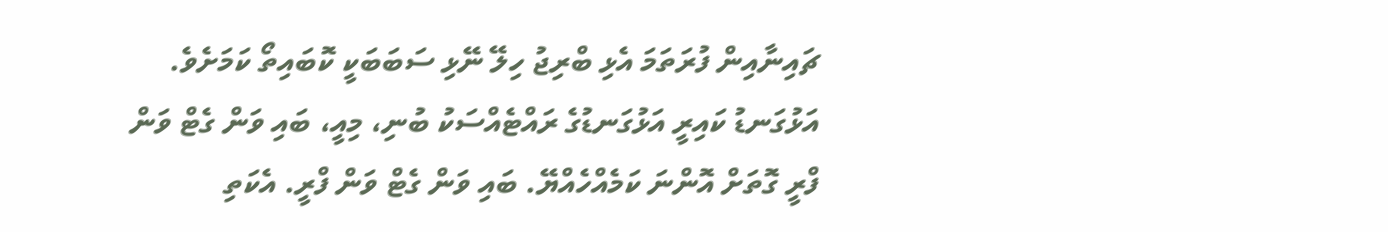ޗައިނާއިން ފުރަތަމަ އެޅި ބްރިޖު ހިލޭ ނޭޅި ސަބަބަކީ ކޮބައިތޯ ކަމަށެވެ.
އަޅުގަނޑު ކައިރީ އަޅުގަނޑުގެ ރައްޓެއްސަކު ބުނި، މިއީ، ބައި ވަން ގެޓް ވަން ފްރީ ގޮތަށް އޮންނަ ކަމެއްހެއްޔޭ. ބައި ވަން ގެޓް ވަން ފްރީ. އެކަތި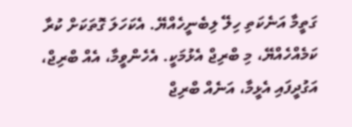ގަތީމާ އަނެކަތި ހިލޭ ލިބެނީހެއްޔޭ. އެކަހަލަ ގޮތަކަށް ކުރާ ކަމެއްހެއްޔޭ، މި ބްރިޖް އެޅުމަކީ. އެހެންވީމާ، އެއް ބްރިޖް، އަގުދީފައި އެޅީމާ، އަނެއް ބްރިޖް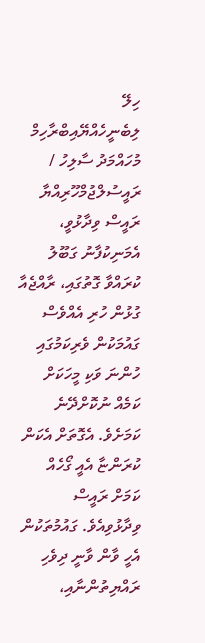ހިލޭ ލިބެނީހެއްޔޭއިބްރާހިމް މުހައްމަދު ސާލިހު / ރައީސުލްޖުމްހޫރިއްޔާ
ރައީސް ވިދާޅުވީ، އެމަނިކުފާނު ގަބޫލު ކުރައްވާ ގޮތުގައި، ރާއްޖެއާ ގުޅުން ހުރި އެއްވެސް ގައުމަކުން ވެރިކަމުގައި ހުންނަ ވަކި މީހަކަށް ކަމެއް ނުކޮށްދޭނެ ކަމަށެވެ. އެގޮތަށް އެކަން ކުރަންޏާ އެއީ ގޯހެއް ކަމަށް ރައީސް ވިދާޅުވިއެވެ. ގައުމުތަކުން އެހީ ވާން ވާނީ ދިވެހި ރައްޔިތުންނާއި،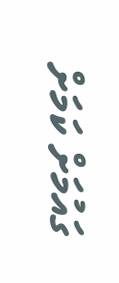ގައުމަށް ކަމަށް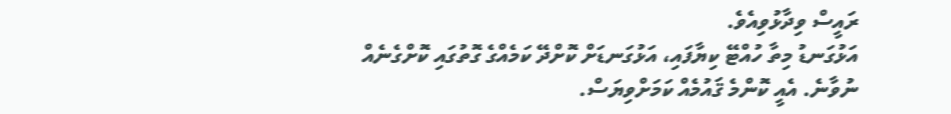ރައީސް ވިދާޅުވިއެވެ.
އަޅުގަނޑު މިތާ ހުއްޓޭ ކިޔާފައި، އަޅުގަނޑަށް ކޮށްދޭ ކަމެއްގެ ގޮތުގައި ކޮށްގެނެއް ނުވާނެ. އެއީ ކޮންމެ ޤައުމެއް ކަމަށްވިޔަސް.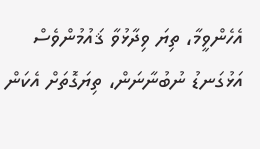އެހެންވީމާ، ތިޔަ ވިދާޅުވާ ޤައުމުންވެސް އަޅުގަނޑު ނުބުނާނަން، ތިޔަގޮތަށް އެކަން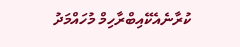ކުރާނެއެކޭއިބްރާހިމް މުހައްމަދު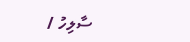ސާލިހު /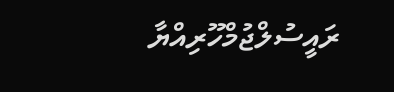ރައީސުލްޖުމްހޫރިއްޔާ